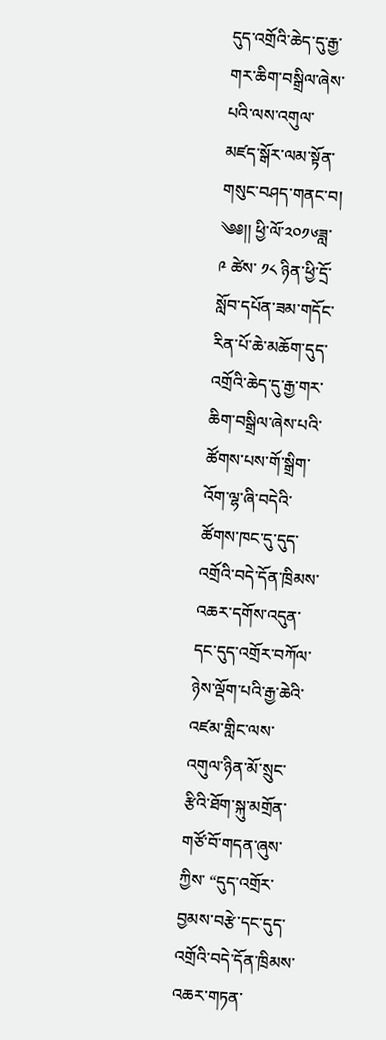དུད་འགྲོའི་ཆེད་དུ་རྒྱ་གར་ཆིག་བསྒྲིལ་ཞེས་པའི་ལས་འགུལ་མཛད་སྒོར་ལམ་སྟོན་གསུང་བཤད་གནང་བ།
༄༅།། ཕྱི་ལོ་༢༠༡༦ཟླ་ ༩ ཚེས་ ༡༨ ཉིན་ཕྱི་དྲོ་སློབ་དཔོན་ཟམ་གདོང་རིན་པོ་ཆེ་མཆོག་དུད་འགྲོའི་ཆེད་དུ་རྒྱ་གར་ཆིག་བསྒྲིལ་ཞེས་པའི་ཚོགས་པས་གོ་སྒྲིག་འོག་ལྷ་ཞི་བདེའི་ཚོགས་ཁང་དུ་དུད་འགྲོའི་བདེ་དོན་ཁྲིམས་འཆར་དགོས་འདུན་དང་དུད་འགྲོར་བཀོལ་ཉེས་ལྡོག་པའི་རྒྱ་ཆེའི་འཛམ་གླིང་ལས་འགུལ་ཉིན་མོ་སྲུང་རྩིའི་ཐོག་སྐུ་མགྲོན་གཙོ་བོ་གདན་ཞུས་ཀྱིས་ “དུད་འགྲོར་བྱམས་བརྩེ་དང་དུད་འགྲོའི་བདེ་དོན་ཁྲིམས་འཆར་གཏན་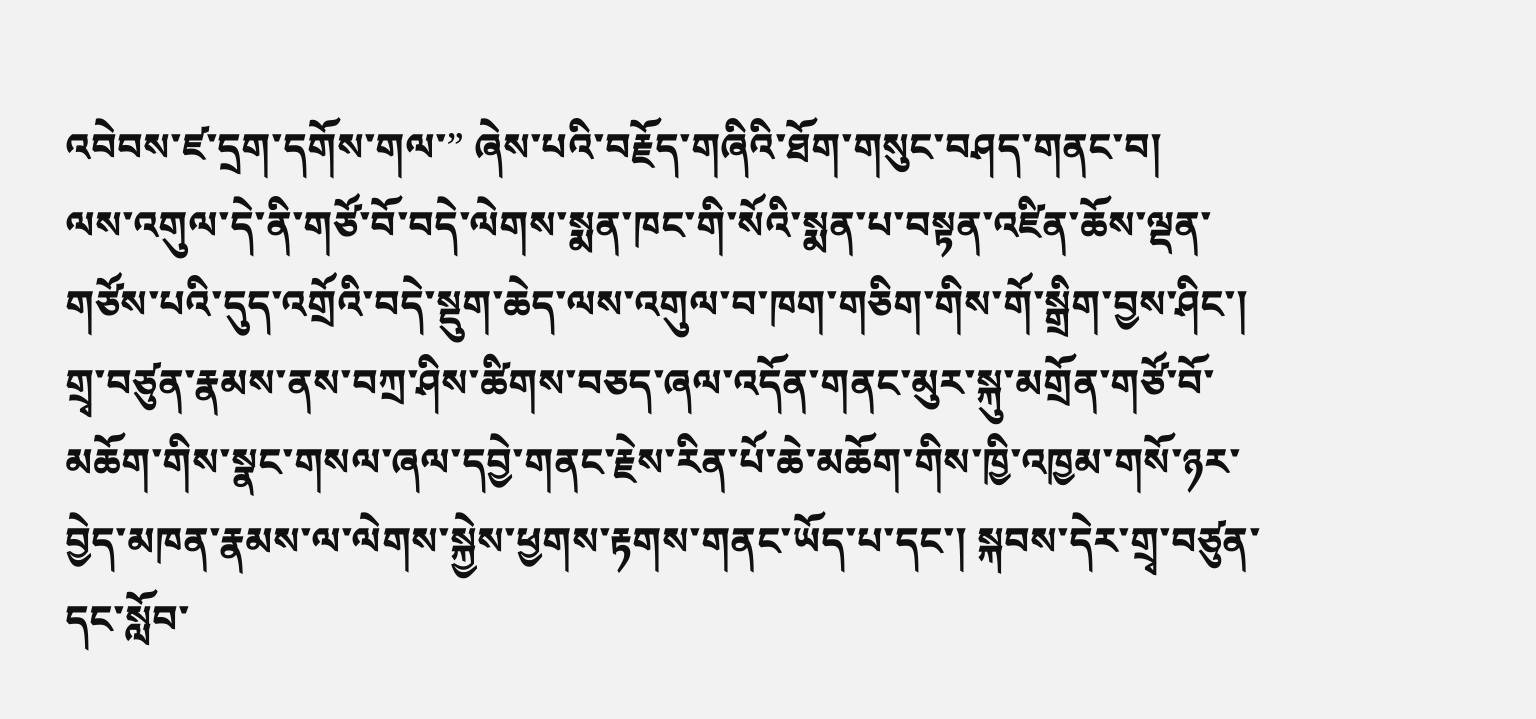འབེབས་ཛ་དྲག་དགོས་གལ་” ཞེས་པའི་བརྗོད་གཞིའི་ཐོག་གསུང་བཤད་གནང་བ།
ལས་འགུལ་དེ་ནི་གཙོ་བོ་བདེ་ལེགས་སྨན་ཁང་གི་སོའི་སྨན་པ་བསྟན་འཛིན་ཆོས་ལྡན་གཙོས་པའི་དུད་འགྲོའི་བདེ་སྡུག་ཆེད་ལས་འགུལ་བ་ཁག་གཅིག་གིས་གོ་སྒྲིག་བྱས་ཤིང་། གྲྭ་བཙུན་རྣམས་ནས་བཀྲ་ཤིས་ཚིགས་བཅད་ཞལ་འདོན་གནང་མུར་སྐུ་མགྲོན་གཙོ་བོ་མཆོག་གིས་སྣང་གསལ་ཞལ་དབྱེ་གནང་རྗེས་རིན་པོ་ཆེ་མཆོག་གིས་ཁྱི་འཁྱམ་གསོ་ཉར་བྱེད་མཁན་རྣམས་ལ་ལེགས་སྐྱེས་ཕྱགས་རྟགས་གནང་ཡོད་པ་དང་། སྐབས་དེར་གྲྭ་བཙུན་དང་སློབ་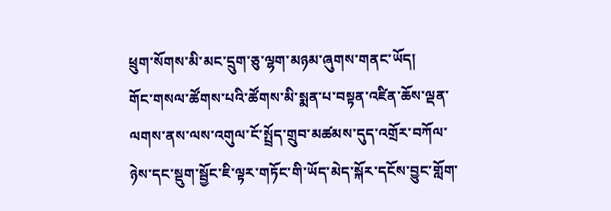ཕྲུག་སོགས་མི་མང་དྲུག་ཅུ་ལྷག་མཉམ་ཞུགས་གནང་ཡོད།
གོང་གསལ་ཚོགས་པའི་ཚོགས་མི་སྨན་པ་བསྟན་འཛིན་ཆོས་ལྡན་ལགས་ནས་ལས་འགུལ་ངོ་སྤྲོད་གྲུབ་མཚམས་དུད་འགྲོར་བཀོལ་ཉེས་དང་སྡུག་སྦྱོང་ཇི་ལྟར་གཏོང་གི་ཡོད་མེད་སྐོར་དངོས་བྱུང་གློག་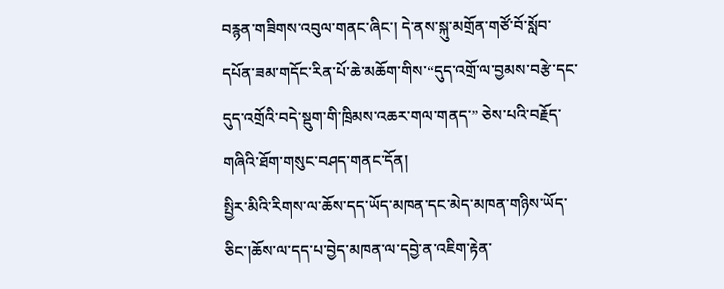བརྙན་གཟིགས་འབུལ་གནང་ཞིང་། དེ་ནས་སྐུ་མགྲོན་གཙོ་བོ་སློབ་དཔོན་ཟམ་གདོང་རིན་པོ་ཆེ་མཆོག་གིས་“དུད་འགྲོ་ལ་བྱམས་བརྩེ་དང་དུད་འགྲོའི་བདེ་སྡུག་གི་ཁྲིམས་འཆར་གལ་གནད་” ཅེས་པའི་བརྗོད་གཞིའི་ཐོག་གསུང་བཤད་གནང་དོན།
སྤྱིར་མིའི་རིགས་ལ་ཆོས་དད་ཡོད་མཁན་དང་མེད་མཁན་གཉིས་ཡོད་ཅིང་།ཆོས་ལ་དད་པ་བྱེད་མཁན་ལ་དབྱེ་ན་འཇིག་རྟེན་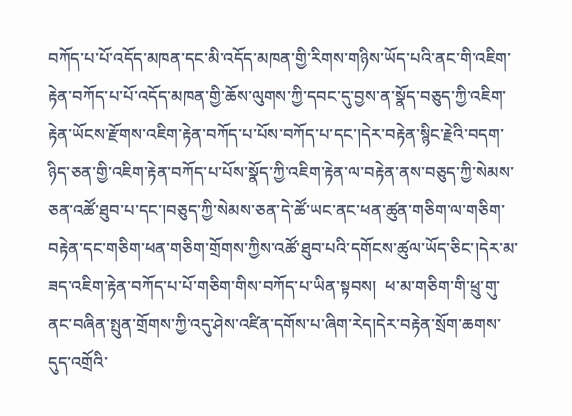བཀོད་པ་པོ་འདོད་མཁན་དང་མི་འདོད་མཁན་གྱི་རིགས་གཉིས་ཡོད་པའི་ནང་གི་འཇིག་རྟེན་བཀོད་པ་པོ་འདོད་མཁན་གྱི་ཆོས་ལུགས་ཀྱི་དབང་དུ་བྱས་ན་སྣོད་བཅུད་ཀྱི་འཇིག་རྟེན་ཡོངས་རྫོགས་འཇིག་རྟེན་བཀོད་པ་པོས་བཀོད་པ་དང་།དེར་བརྟེན་སྙིང་རྗེའི་བདག་ཉིད་ཅན་གྱི་འཇིག་རྟེན་བཀོད་པ་པོས་སྣོད་ཀྱི་འཇིག་རྟེན་ལ་བརྟེན་ནས་བཅུད་ཀྱི་སེམས་ཅན་འཚོ་ཐུབ་པ་དང་།བཅུད་ཀྱི་སེམས་ཅན་དེ་ཚོ་ཡང་ནང་ཕན་ཚུན་གཅིག་ལ་གཅིག་བརྟེན་དང་གཅིག་ཕན་གཅིག་གྲོགས་ཀྱིས་འཚོ་ཐུབ་པའི་དགོངས་ཚུལ་ཡོད་ཅིང་།དེར་མ་ཟད་འཇིག་རྟེན་བཀོད་པ་པོ་གཅིག་གིས་བཀོད་པ་ཡིན་སྟབས།  ཕ་མ་གཅིག་གི་ཕྲུ་གུ་ནང་བཞིན་སྤུན་གྲོགས་ཀྱི་འདུ་ཤེས་འཛིན་དགོས་པ་ཞིག་རེད།དེར་བརྟེན་སྲོག་ཆགས་དུད་འགྲོའི་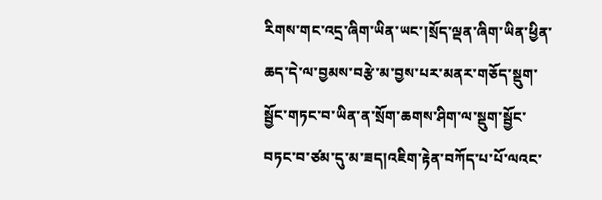རིགས་གང་འདྲ་ཞིག་ཡིན་ཡང་།སྲོད་ལྡན་ཞིག་ཡིན་ཕྱིན་ཆད་དེ་ལ་བྱམས་བརྩེ་མ་བྱས་པར་མནར་གཅོད་སྡུག་སྦྱོང་གཏང་བ་ཡིན་ན་སྲོག་ཆགས་ཤིག་ལ་སྡུག་སྦྱོང་བཏང་བ་ཙམ་དུ་མ་ཟད།འཇིག་རྟེན་བཀོད་པ་པོ་ལའང་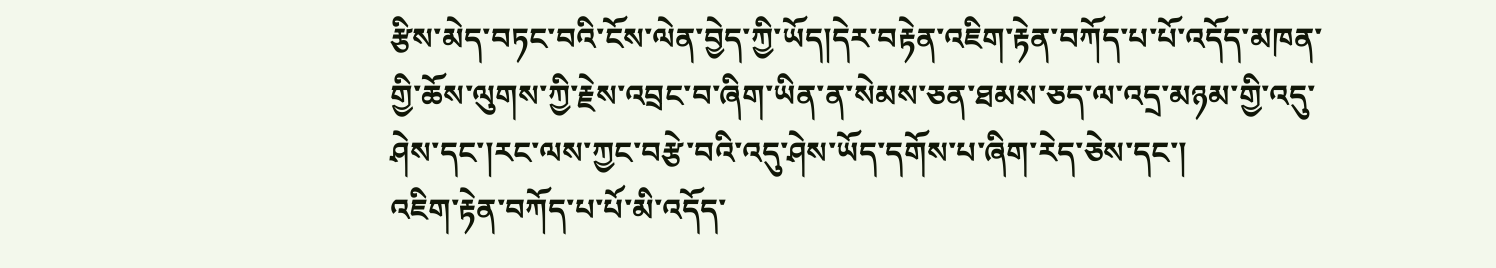རྩིས་མེད་བཏང་བའི་ངོས་ལེན་བྱེད་ཀྱི་ཡོད།དེར་བརྟེན་འཇིག་རྟེན་བཀོད་པ་པོ་འདོད་མཁན་གྱི་ཆོས་ལུགས་ཀྱི་རྗེས་འབྲང་བ་ཞིག་ཡིན་ན་སེམས་ཅན་ཐམས་ཅད་ལ་འདྲ་མཉམ་གྱི་འདུ་ཤེས་དང་།རང་ལས་ཀྱང་བརྩེ་བའི་འདུ་ཤེས་ཡོད་དགོས་པ་ཞིག་རེད་ཅེས་དང་།
འཇིག་རྟེན་བཀོད་པ་པོ་མི་འདོད་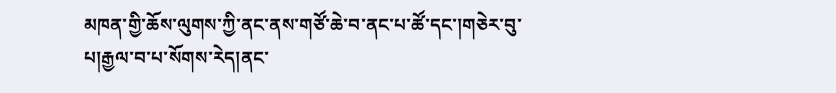མཁན་གྱི་ཆོས་ལུགས་ཀྱི་ནང་ནས་གཙོ་ཆེ་བ་ནང་པ་ཚོ་དང་།གཅེར་བུ་པ།རྒྱལ་བ་པ་སོགས་རེད།ནང་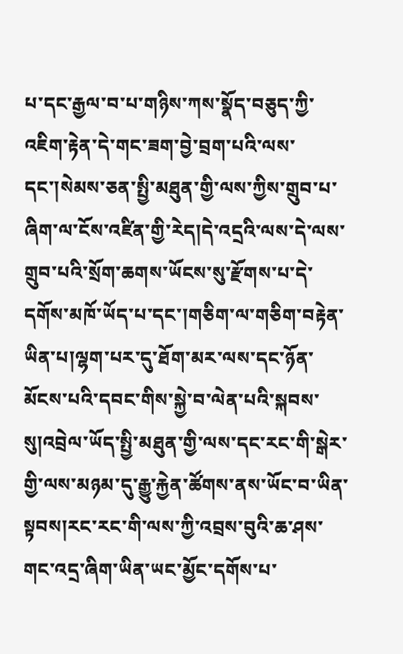པ་དང་རྒྱལ་བ་པ་གཉིས་ཀས་སྣོད་བཅུད་ཀྱི་འཇིག་རྟེན་དེ་གང་ཟག་བྱེ་བྲག་པའི་ལས་དང་།སེམས་ཅན་སྤྱི་མཐུན་གྱི་ལས་ཀྱིས་གྲུབ་པ་ཞིག་ལ་ངོས་འཛིན་གྱི་རེད།དེ་འདྲའི་ལས་དེ་ལས་གྲུབ་པའི་སྲོག་ཆགས་ཡོངས་སུ་རྫོགས་པ་དེ་དགོས་མཁོ་ཡོད་པ་དང་།གཅིག་ལ་གཅིག་བརྟེན་ཡིན་པ།ལྷག་པར་དུ་ཐོག་མར་ལས་དང་ཉོན་མོངས་པའི་དབང་གིས་སྐྱེ་བ་ལེན་པའི་སྐབས་སུ།འབྲེལ་ཡོད་སྤྱི་མཐུན་གྱི་ལས་དང་རང་གི་སྒེར་གྱི་ལས་མཉམ་དུ་རྒྱུ་རྐྱེན་ཚོགས་ནས་ཡོང་བ་ཡིན་སྟབས།རང་རང་གི་ལས་ཀྱི་འབྲས་བུའི་ཆ་ཤས་གང་འདྲ་ཞིག་ཡིན་ཡང་མྱོང་དགོས་པ་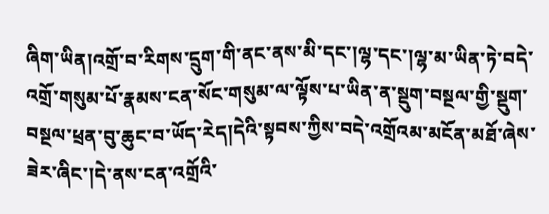ཞིག་ཡིན།འགྲོ་བ་རིགས་དྲུག་གི་ནང་ནས་མི་དང་།ལྷ་དང་།ལྷ་མ་ཡིན་ཏེ་བདེ་འགྲོ་གསུམ་པོ་རྣམས་ངན་སོང་གསུམ་ལ་ལྟོས་པ་ཡིན་ན་སྡུག་བསྔལ་གྱི་སྡུག་བསྔལ་ཕྲན་བུ་ཆུང་བ་ཡོད་རེད།དེའི་སྟབས་ཀྱིས་བདེ་འགྲོའམ་མངོན་མཐོ་ཞེས་ཟེར་ཞིང་།དེ་ནས་ངན་འགྲོའི་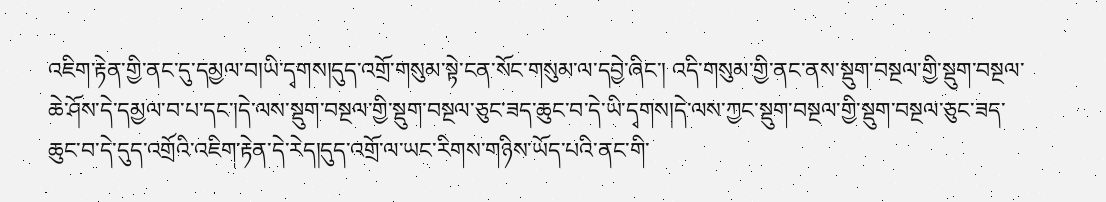འཇིག་རྟེན་གྱི་ནང་དུ་དམྱལ་བ།ཡི་དྭགས།དུད་འགྲོ་གསུམ་སྟེ་ངན་སོང་གསུམ་ལ་དབྱེ་ཞིང་། འདི་གསུམ་གྱི་ནང་ནས་སྡུག་བསྔལ་གྱི་སྡུག་བསྔལ་ཆེ་ཤོས་དེ་དམྱལ་བ་པ་དང་།དེ་ལས་སྡུག་བསྔལ་གྱི་སྡུག་བསྔལ་ཅུང་ཟད་ཆུང་བ་དེ་ཡི་དྭགས།དེ་ལས་ཀྱང་སྡུག་བསྔལ་གྱི་སྡུག་བསྔལ་ཅུང་ཟད་ཆུང་བ་དེ་དུད་འགྲོའི་འཇིག་རྟེན་དེ་རེད།དུད་འགྲོ་ལ་ཡང་རིགས་གཉིས་ཡོད་པའི་ནང་གི་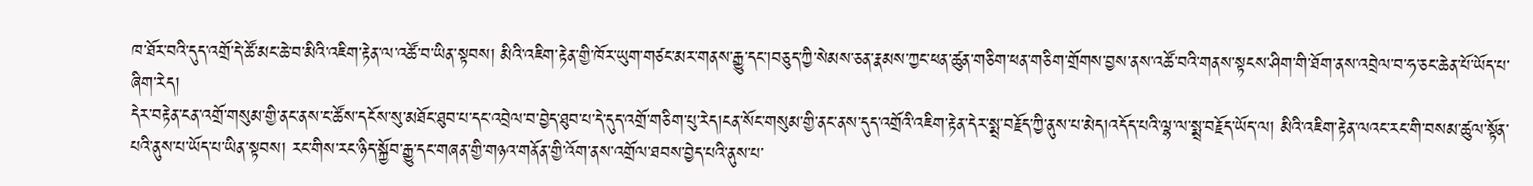ཁ་ཐོར་བའི་དུད་འགྲོ་དེ་ཚོ་མང་ཆེ་བ་མིའི་འཇིག་རྟེན་ལ་འཚོ་བ་ཡིན་སྟབས། མིའི་འཇིག་རྟེན་གྱི་ཁོར་ཡུག་གཙང་མར་གནས་རྒྱུ་དང་།བཅུད་ཀྱི་སེམས་ཅན་རྣམས་ཀྱང་ཕན་ཚུན་གཅིག་ཕན་གཅིག་གྲོགས་བྱས་ནས་འཚོ་བའི་གནས་སྟངས་ཤིག་གི་ཐོག་ནས་འབྲེལ་བ་ཧ་ཅང་ཆེན་པོ་ཡོད་པ་ཞིག་རེད།
དེར་བརྟེན་ངན་འགྲོ་གསུམ་གྱི་ནང་ནས་ང་ཚོས་དངོས་སུ་མཐོང་ཐུབ་པ་དང་འབྲེལ་བ་བྱེད་ཐུབ་པ་དེ་དུད་འགྲོ་གཅིག་པུ་རེད།ངན་སོང་གསུམ་གྱི་ནང་ནས་དུད་འགྲོའི་འཇིག་རྟེན་དེར་སྨྲ་བརྗོད་ཀྱི་ནུས་པ་མེད།འདོད་པའི་ལྷ་ལ་སྨྲ་བརྗོད་ཡོད་ལ། མིའི་འཇིག་རྟེན་ལའང་རང་གི་བསམ་ཚུལ་སྟོན་པའི་ནུས་པ་ཡོད་པ་ཡིན་སྟབས། རང་གིས་རང་ཉིད་སྐྱོབ་རྒྱུ་དང་གཞན་གྱི་གཉའ་གནོན་གྱི་འོག་ནས་འགྲོལ་ཐབས་བྱེད་པའི་ནུས་པ་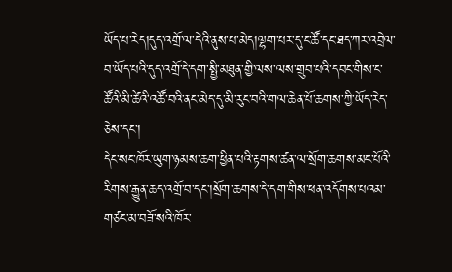ཡོད་པ་རེད།དུད་འགྲོ་ལ་དེའི་ནུས་པ་མེད།ལྷག་པར་དུ་ང་ཚོ་དང་ཐད་ཀར་འབྲེལ་བ་ཡོད་པའི་དུད་འགྲོ་དེ་དག་སྤྱི་མཐུན་གྱི་ལས་ལས་གྲུབ་པའི་དབང་གིས་ང་ཚོའི་མི་ཚེའི་འཚོ་བའི་ནང་མེད་དུ་མི་རུང་བའི་གལ་ཆེན་པོ་ཆགས་ཀྱི་ཡོད་རེད་ཅེས་དང་།
དེང་སང་ཁོར་ཡུག་ཉམས་ཆག་ཕྱིན་པའི་རྟགས་ཚན་ལ་སྲོག་ཆགས་མང་པོའི་རིགས་རྒྱུན་ཆད་འགྲོ་བ་དང་།སྲོག་ཆགས་དེ་དག་གིས་ཕན་འདོགས་པའམ་གཙང་མ་བཟོ་སའི་ཁོར་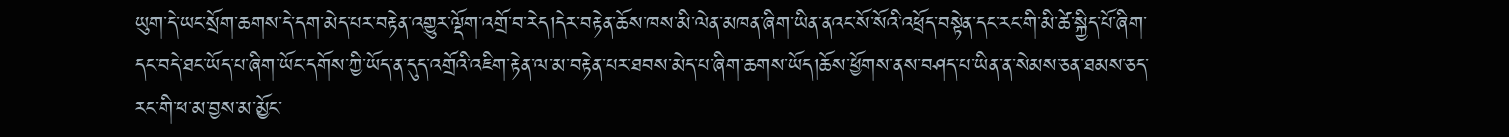ཡུག་དེ་ཡང་སྲོག་ཆགས་དེ་དག་མེད་པར་བརྟེན་འགྱུར་ལྡོག་འགྲོ་བ་རེད།དེར་བརྟེན་ཆོས་ཁས་མི་ལེན་མཁན་ཞིག་ཡིན་ནའང་སོ་སོའི་འཕྲོད་བསྟེན་དང་རང་གི་མི་ཚེ་སྐྱིད་པོ་ཞིག་དང་བདེ་ཐང་ཡོད་པ་ཞིག་ཡོང་དགོས་ཀྱི་ཡོད་ན་དུད་འགྲོའི་འཇིག་རྟེན་ལ་མ་བརྟེན་པར་ཐབས་མེད་པ་ཞིག་ཆགས་ཡོད།ཆོས་ཕྱོགས་ནས་བཤད་པ་ཡིན་ན་སེམས་ཅན་ཐམས་ཅད་རང་གི་ཕ་མ་བྱས་མ་མྱོང་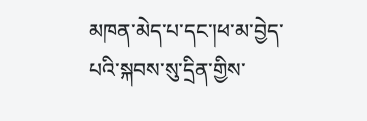མཁན་མེད་པ་དང་།ཕ་མ་བྱེད་པའི་སྐབས་སུ་དྲིན་གྱིས་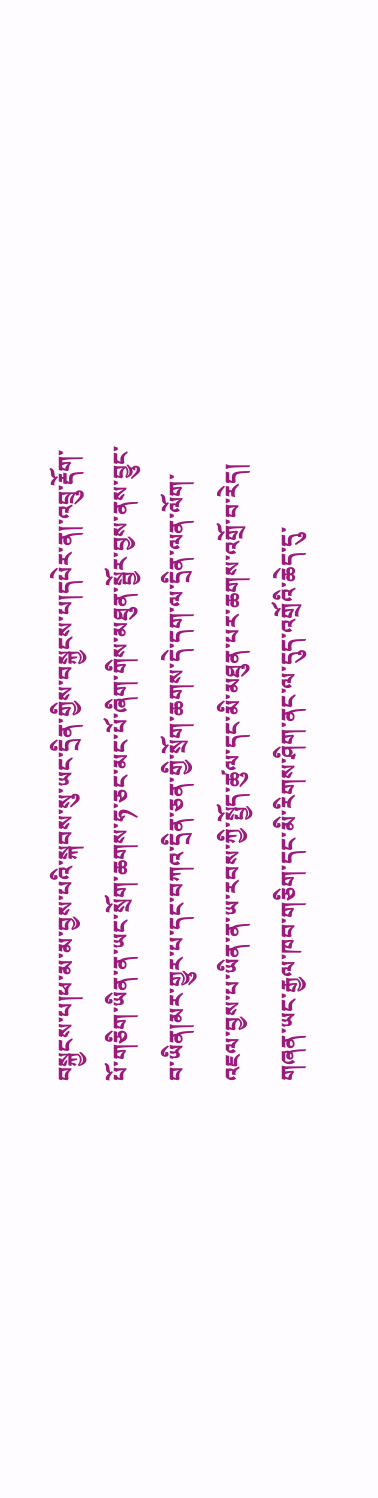བསྐྱངས་པ།ཕ་མ་མ་བྱས་པའི་སྐབས་སུ་ཡང་དྲིན་གྱིས་བསྐྱངས་པ།དཔེར་ན།་འབྲུ་རྡོག་པོ་གཅིག་ཡིན་ན་ཡང་སྲོག་ཆགས་ཧ་ཅང་མང་པོ་ཞིག་གིས་མཐུན་སྦྱོར་བྱས་ནས་བྱུང་བ་ཡིན།མར་གྱུར་པ་དང་བཀའ་དྲིན་ཅན་གྱི་སྲོག་ཆགས་དེ་དག་ལ་དྲིན་ལན་ལོག་འཇལ་བྱས་པ་ཡིན་ན་ཡ་རབས་ཀྱི་སྤྱོད་ཚུལ་དང་མི་མཐུན་པར་ཆགས་འགྲོ་བ་རེད།
གཞན་ཡང་རྒྱལ་ཁབ་གཅིག་དང་མི་རིགས་ཤིག་ནང་ལ་དུད་འགྲོའི་ཆེད་དུ་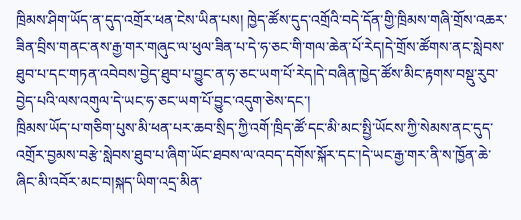ཁྲིམས་ཤིག་ཡོད་ན་དུད་འགྲོར་ཕན་ངེས་ཡིན་པས། ཁྱེད་ཚོས་དུད་འགྲོའི་བདེ་དོན་གྱི་ཁྲིམས་གཞི་གྲོས་འཆར་ཟིན་བྲིས་གནང་ནས་རྒྱ་གར་གཞུང་ལ་ཕུལ་ཟིན་པ་དེ་ཧ་ཅང་གི་གལ་ཆེན་པོ་རེད།དེ་གྲོས་ཚོགས་ནང་སླེབས་ཐུབ་པ་དང་གཏན་འབེབས་བྱེད་ཐུབ་པ་བྱུང་ན་ཧ་ཅང་ཡག་པོ་རེད།དེ་བཞིན་ཁྱེད་ཚོས་མིང་རྟགས་བསྡུ་རུབ་བྱེད་པའི་ལས་འགུལ་དེ་ཡང་ཧ་ཅང་ཡག་པོ་བྱུང་འདུག་ཅེས་དང་།
ཁྲིམས་ཡོད་པ་གཅིག་པུས་མི་ཕན་པར་ཆབ་སྲིད་ཀྱི་འགོ་ཁྲིད་ཚོ་དང་མི་མང་སྤྱི་ཡོངས་ཀྱི་སེམས་ནང་དུད་འགྲོར་བྱམས་བརྩེ་སླེབས་ཐུབ་པ་ཞིག་ཡོང་ཐབས་ལ་འབད་དགོས་སྐོར་དང་།དེ་ཡང་རྒྱ་གར་ནི་ས་ཁྱོན་ཆེ་ཞིང་མི་འབོར་མང་བ།སྐད་ཡིག་འདྲ་མིན་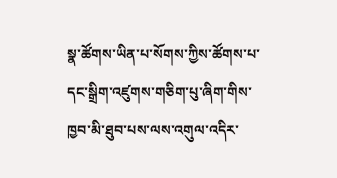སྣ་ཚོགས་ཡིན་པ་སོགས་ཀྱིས་ཚོགས་པ་དང་སྒྲིག་འཛུགས་གཅིག་པུ་ཞིག་གིས་ཁྱབ་མི་ཐུབ་པས་ལས་འགུལ་འདིར་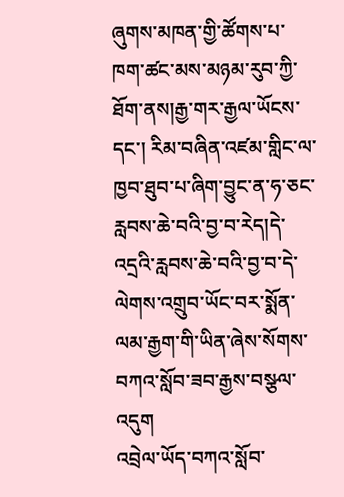ཞུགས་མཁན་གྱི་ཚོགས་པ་ཁག་ཚང་མས་མཉམ་རུབ་ཀྱི་ཐོག་ནས།རྒྱ་གར་རྒྱལ་ཡོངས་དང་། རིམ་བཞིན་འཛམ་གླིང་ལ་ཁྱབ་ཐུབ་པ་ཞིག་བྱུང་ན་ཧ་ཅང་རླབས་ཆེ་བའི་བྱ་བ་རེད།དེ་འདྲའི་རླབས་ཆེ་བའི་བྱ་བ་དེ་ལེགས་འགྲུབ་ཡོང་བར་སྨོན་ལམ་རྒྱག་གི་ཡིན་ཞེས་སོགས་བཀའ་སློབ་ཟབ་རྒྱས་བསྩལ་འདུག
འབྲེལ་ཡོད་བཀའ་སློབ་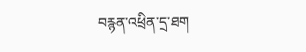བརྙན་འཕྲིན་དྲ་ཐག